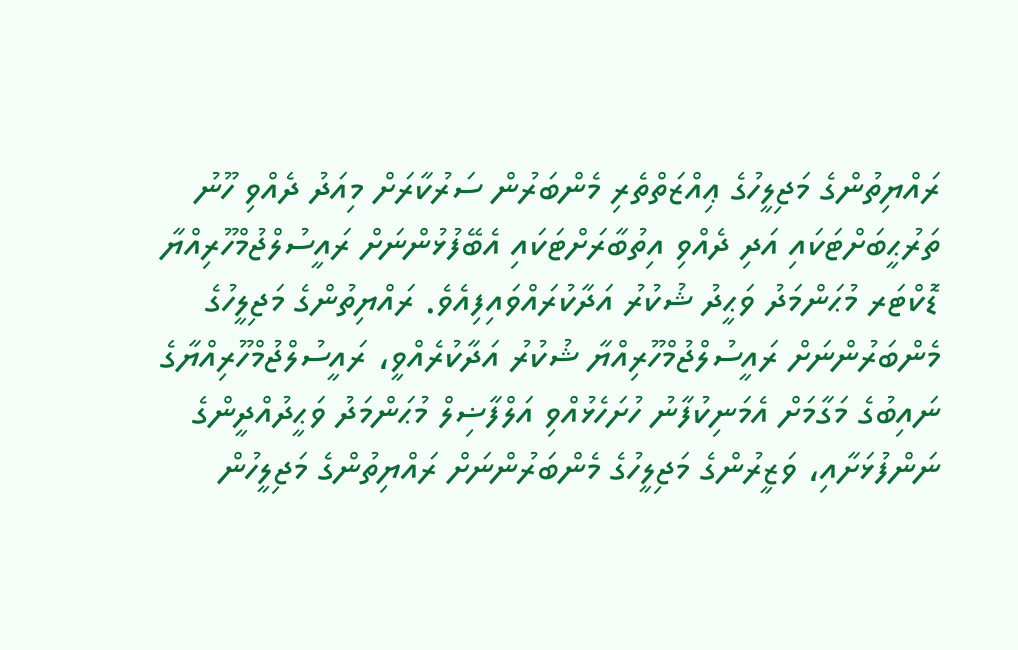ރައްޔިތުންގެ މަޖިލީހުގެ ޢިއްޒަތްތެރި މެންބަރުން ސަރުކާރަށް މިއަދު ދެއްވި ހޫނު ތަރުޙީބަށްޓަކައި އަދި ދެއްވި އިތުބާރަށްޓަކައި އެބޭފުޅުންނަށް ރައީސުލްޖުމްހޫރިއްޔާ ޑޮކްޓަރ މުޙަންމަދު ވަޙީދު ޝުކުރު އަދާކުރައްވައިފިއެވެ. ރައްޔިތުންގެ މަޖިލީހުގެ މެންބަރުންނަށް ރައީސުލްޖުމްހޫރިއްޔާ ޝުކުރު އަދާކުރެއްވީ، ރައީސުލްޖުމްހޫރިއްޔާގެ ނައިބުގެ މަގާމަށް އެމަނިކުފާނު ހުށަހެޅުއްވި އަލްފާޟިލް މުޙަންމަދު ވަޙީދުއްދީންގެ ނަންފުޅަށާއި، ވަޒީރުންގެ މަޖިލީހުގެ މެންބަރުންނަށް ރައްޔިތުންގެ މަޖިލީހުން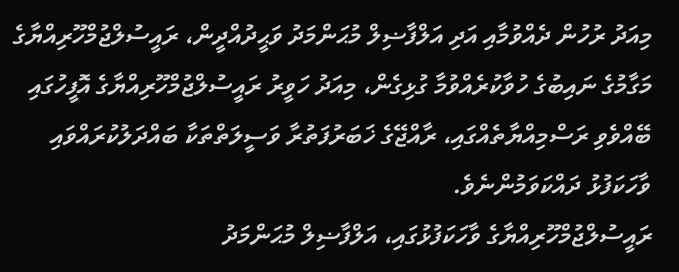މިއަދު ރުހުން ދެއްވުމާއި އަދި އަލްފާޟިލް މުޙަންމަދު ވަޙީދުއްދީން، ރައީސުލްޖުމްހޫރިއްޔާގެ މަގާމުގެ ނައިބުގެ ހުވާކުރެއްވުމާ ގުޅިގެން، މިއަދު ހަވީރު ރައީސުލްޖުމްހޫރިއްޔާގެ އޮފީހުގައި ބޭއްވެވި ރަސްމިއްޔާތެއްގައި، ރާއްޖޭގެ ޚަބަރުފަތުރާ ވަސީލަތްތަކާ ބައްދަލުކުރައްވައި ވާހަކަފުޅު ދައްކަވަމުންނެވެ.
ރައީސުލްޖުމްހޫރިއްޔާގެ ވާހަކަފުޅުގައި، އަލްފާޟިލް މުޙަންމަދު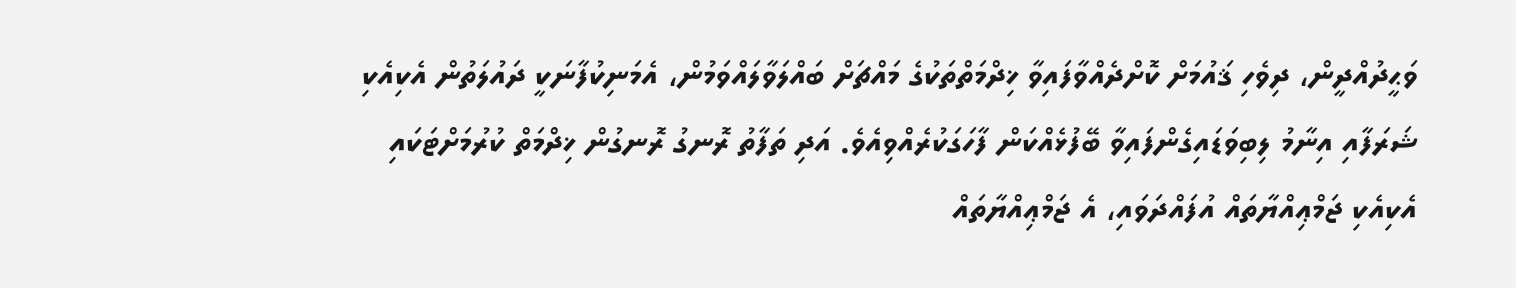ވަޙީދުއްދީން، ދިވެހި ޤައުމަށް ކޮށްދެއްވާފައިވާ ޚިދްމަތްތަކުގެ މައްޗަށް ބައްލަވާލައްވަމުން، އެމަނިކުފާނަކީ ދައުލަތުން އެކިއެކި ޝަރަފާއި އިނާމު ލިބިވަޑައިގެންފައިވާ ބޭފުޅެއްކަން ފާހަގަކުރެއްވިއެވެ. އަދި ތަފާތު ރޮނގު ރޮނގުން ޚިދްމަތް ކުރުމަށްޓަކައި އެކިއެކި ޖަމްޢިއްޔާތައް އުފައްދަވައި، އެ ޖަމްޢިއްޔާތައް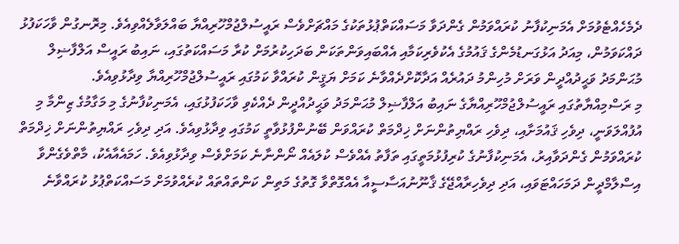ދެމެހެއްޓެވުމަށް އެމަނިކުފާނު ކުރައްވަމުން ގެންދަވާ މަސައްކަތްޕުޅުތަކުގެ މައްޗަށްވެސް ރައީސުލްޖުމްހޫރިއްޔާ ބައްލަވާލެއްވިއެވެ. މިރޮނގުން ވާހަކަފުޅު ދައްކަވަމުން، މިއަދު އަޅުގަނޑުމެންގެ ޤައުމުގެ އެކުވެރިކަމާއި އެއްބައިވަންތަކަން ބަދަހިކުރުމަށް ކުރާ މަސައްކަތުގައި، ނައިބު ރައީސް އަލްފާޟިލް މުޙަންމަދު ވަޙީދުއްދީން ވަރަށް މުހިންމު ދައުރެއް އަދާކޮށްދެއްވާނެ ކަމަށް ޔަޤީން ކުރައްވާ ކަމުގައި ރައީސުލްޖުމްހޫރިއްޔާ ވިދާޅުވިއެވެ.
މި ރަސްމިއްޔާތުގައި ރައީސުލްޖުމްހޫރިއްޔާގެ ނައިބު އަލްފާޟިލް މުޙަންމަދު ވަޙީދުއްދީން ދެއްކެވި ވާހަކަފުޅުގައި، އެމަނިކުފާނުގެ މި މަގާމުގެ ޒިންމާ މި އުފުއްލަވަނީ، ދިވެހި ޤައުމަށާއި، ދިވެހި ރައްޔިތުންނަށް ޚިދްމަތް ކުރައްވަން ބޭނުންފުޅުވާތީ ކަމުގައި ވިދާޅުވިއެވެ. އަދި ދިވެހި ރައްޔިތުންނަށް ޚިދްމަތް ކުރައްވަމުން ގެންދަވާއިރު، އެމަނިކުފާނުގެ ކުރިފުޅުމަތީގައި ތަފާތު އެއްވެސް ކުލައެއް ނޯންނާނެ ކަމަށްވެސް ވިދާޅުވިއެވެ. ހަމައެއާއެކު، މާތްވެގެންވާ އިސްލާމްދީން ދަމަހައްޓަވައި، އަދި ދިވެހިރާއްޖޭގެ ޤާނޫނުއަސާސީއާ އެއްގޮތްވާ ގޮތުގެ މަތިން ކަންތައްތައް ކުރެއްވުމަށް މަސައްކަތްޕުޅު ކުރައްވާނެ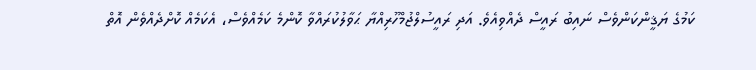ކަމުގެ ޔަޤީންކަންވެސް ނައިބު ރައީސް ދެއްވިއެވެ. އަދި ރައީސުލްޖުމްހޫރިއްޔާ ޙަވާލުކުރައްވާ ކޮންމެ ކަމެއްވެސް، އެކަމެއް ކޮށްދެއްވެން އޮތް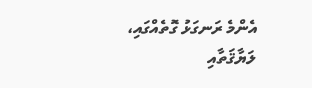އެންމެ ރަނގަޅު ގޮތެއްގައި، ލަޔާޤަތާއި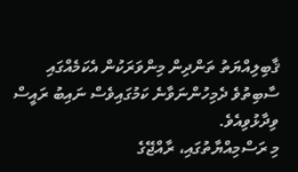ޤާބިލިއްޔަތު ތަންދިން މިންވަރަކުން އެކަމެއްގައި ސާބިތުވެ ދެމިހުންނަވާނެ ކަމުގައިވެސް ނައިބު ރައީސް ވިދާޅުވިއެވެ.
މި ރަސްމިއްޔާތުގައި، ރާއްޖޭގެ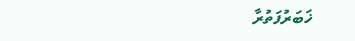ޚަބަރުފަތުރާ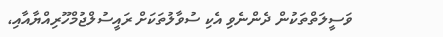ވަސީލަތްތަކުން ދެންނެވި އެކި ސުވާލުތަކަށް ރައީސުލްޖުމްހޫރިއްޔާއާއި،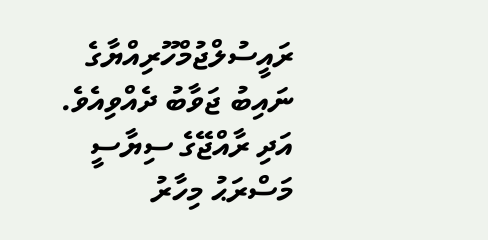ރައީސުލްޖުމްހޫރިއްޔާގެ ނައިބު ޖަވާބު ދެއްވިއެވެ. އަދި ރާއްޖޭގެ ސިޔާސީ މަސްރަޙު މިހާރު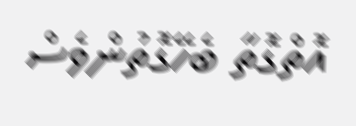އޮތްގޮތާ ބެހޭގޮތުންވެސް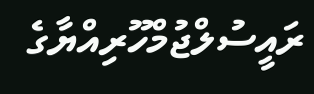ރައީސުލްޖުމްހޫރިއްޔާގެ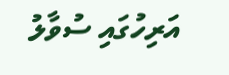އަރިހުގައި ސުވާލު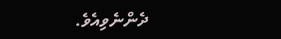ދެންނެވިއެވެ.